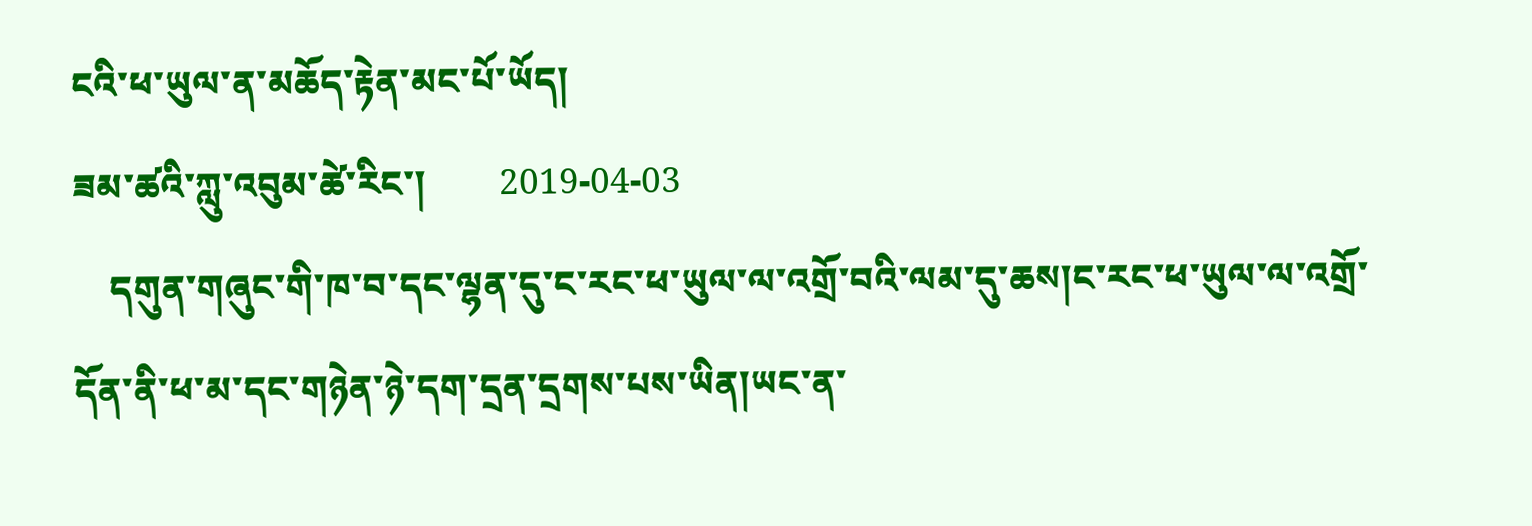ངའི་ཕ་ཡུལ་ན་མཆོད་རྟེན་མང་པོ་ཡོད།
ཟམ་ཚའི་ཀླུ་འབུམ་ཚེ་རིང་།        2019-04-03
    དགུན་གཞུང་གི་ཁ་བ་དང་ལྷན་དུ་ང་རང་ཕ་ཡུལ་ལ་འགྲོ་བའི་ལམ་དུ་ཆས།ང་རང་ཕ་ཡུལ་ལ་འགྲོ་དོན་ནི་ཕ་མ་དང་གཉེན་ཉེ་དག་དྲན་དྲགས་པས་ཡིན།ཡང་ན་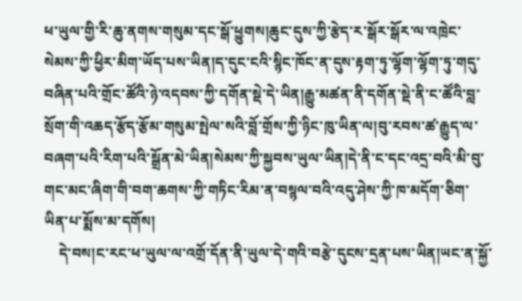ཕ་ཡུལ་གྱི་རི་ཆུ་ནགས་གསུམ་དང་སྒོ་ཕྱུགས།ཆུང་དུས་ཀྱི་རྩེད་ར་སྒོར་སྒོར་ལ་འཁྲེང་སེམས་ཀྱི་ཕྱིར་མིག་ཡོད་པས་ཡིན།ད་དུང་ངའི་སྙིང་ཁོང་ན་དུས་རྟག་ཏུ་ལྷོག་ལྷོག་ཏུ་གདུ་བཞིན་པའི་གྲོང་ཚོའི་ཉེ་འདབས་ཀྱི་དགོན་སྡེ་དེ་ཡིན།རྒྱུ་མཚན་ནི་དགོན་སྡེ་ནི་ང་ཚོའི་བླ་སྲོག་གི་འཆད་རྩོད་རྩོམ་གསུམ་སྤེལ་སའི་བློ་གྲོས་ཀྱི་ཉིང་ཁུ་ཡིན་ལ།བུ་རབས་ཚ་རྒྱུད་ལ་བཞག་པའི་རིག་པའི་སྒྲོན་མེ་ཡིན།སེམས་ཀྱི་སྐྱབས་ཡུལ་ཡིན།དེ་ནི་ང་དང་འདྲ་བའི་མི་བུ་གང་མང་ཞིག་གི་བག་ཆགས་ཀྱི་གཏིང་རིམ་ན་བསྙལ་བའི་འདུ་ཤེས་ཀྱི་ཁ་མདོག་ཅིག་ཡིན་པ་སྨོས་མ་དགོས།
    དེ་བས།ང་རང་ཕ་ཡུལ་ལ་འགྲོ་དོན་ནི་ཡུལ་དེ་གའི་བརྩེ་དུངས་དྲན་པས་ཡིན།ཡང་ན་སྐྱོ་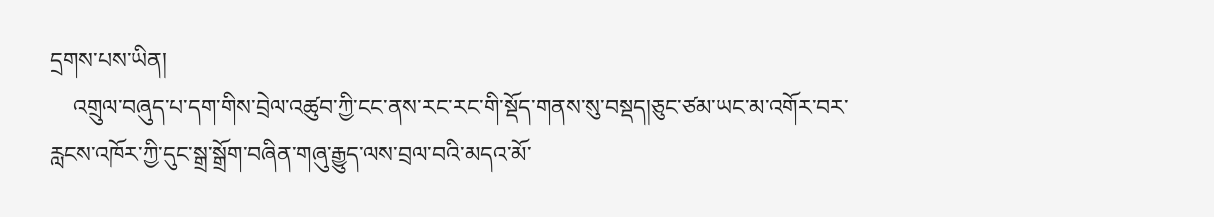དྲགས་པས་ཡིན།
    འགྲུལ་བཞུད་པ་དག་གིས་བྲེལ་འཚུབ་ཀྱི་ངང་ནས་རང་རང་གི་སྡོད་གནས་སུ་བསྡད།ཅུང་ཙམ་ཡང་མ་འགོར་བར་རླངས་འཁོར་ཀྱི་དུང་སྒྲ་སྒྲོག་བཞིན་གཞུ་རྒྱུད་ལས་བྲལ་བའི་མདའ་མོ་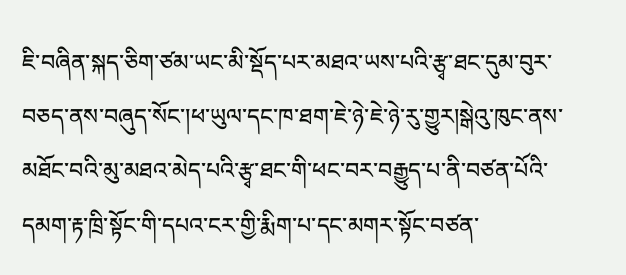ཇི་བཞིན་སྐད་ཅིག་ཙམ་ཡང་མི་སྡོད་པར་མཐའ་ཡས་པའི་རྩྭ་ཐང་དུམ་བུར་བཅད་ནས་བཞུད་སོང་།ཕ་ཡུལ་དང་ཁ་ཐག་ཇེ་ཉེ་ཇེ་ཉེ་རུ་གྱུར།སྒེའུ་ཁུང་ནས་མཐོང་བའི་མུ་མཐའ་མེད་པའི་རྩྭ་ཐང་གི་ཕང་བར་བརྒྱུད་པ་ནི་བཙན་པོའི་དམག་རྟ་ཁྲི་སྟོང་གི་དཔའ་ངར་གྱི་རྨིག་པ་དང་མགར་སྟོང་བཙན་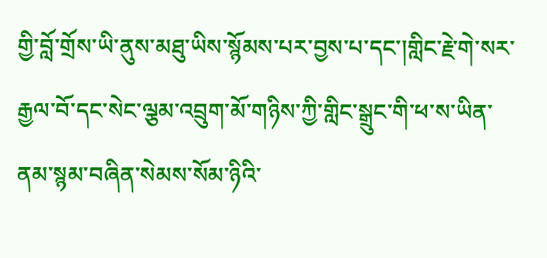གྱི་བློ་གྲོས་ཡི་ནུས་མཐུ་ཡིས་སྙོམས་པར་བྱས་པ་དང་།གླིང་རྗེ་གེ་སར་རྒྱལ་བོ་དང་སེང་ལྕམ་འབྲུག་མོ་གཉིས་ཀྱི་གླིང་སྒྲུང་གི་ཕ་ས་ཡིན་ནམ་སྙམ་བཞིན་སེམས་སོམ་ཉིའི་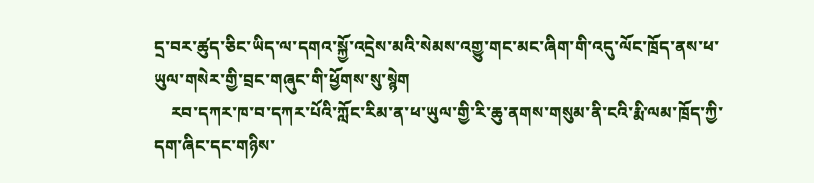དྲ་བར་ཚུད་ཅིང་ཡིད་ལ་དགའ་སྐྱོ་འདྲེས་མའི་སེམས་འགྱུ་གང་མང་ཞིག་གི་འདུ་ལོང་ཁྲོད་ནས་ཕ་ཡུལ་གསེར་གྱི་བྲང་གཞུང་གི་ཕྱོགས་སུ་སྙེག
    རབ་དཀར་ཁ་བ་དཀར་པོའི་ཀློང་རིམ་ན་ཕ་ཡུལ་གྱི་རི་ཆུ་ནགས་གསུམ་ནི་ངའི་རྨི་ལམ་ཁྲོད་ཀྱི་དག་ཞིང་དང་གཉིས་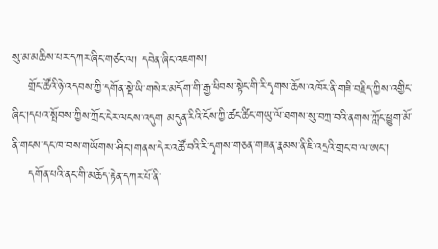སུ་མ་མཆིས་པར་དཀར་ཞིང་གཙང་ལ། དབེན་ཞིང་འཇགས།
    གྲོང་ཚོའི་ཉེ་འདབས་ཀྱི་དགོན་སྡེ་ཡི་གསེར་མདོག་གི་རྒྱ་ཕིབས་སྟེང་གི་རི་དྭགས་ཆོས་འཁོར་ནི་གཟི་བརྗིད་ཀྱིས་འགྱིང་ཞིང་།དཔའ་སྤོབས་ཀྱིས་ཀྲོང་ངེར་ལངས་འདུག མདུན་རིའི་ངོས་ཀྱི་ཚང་ཚིང་གཡུ་ལོ་ཐགས་སུ་བཀྲ་བའི་ནགས་ཀློང་ཕྱུག་མོ་ནི་གངས་དང་ཁ་བས་གཡོགས་ཤིང་།གནས་དེར་འཚོ་བའི་རི་དྭགས་གཅན་གཟན་རྣམས་ནི་ཇི་འདྲའི་གྲང་བ་ལ་ཨང་།
    དགོན་པའི་ནང་གི་མཆོད་རྟེན་དཀར་པོ་ནི་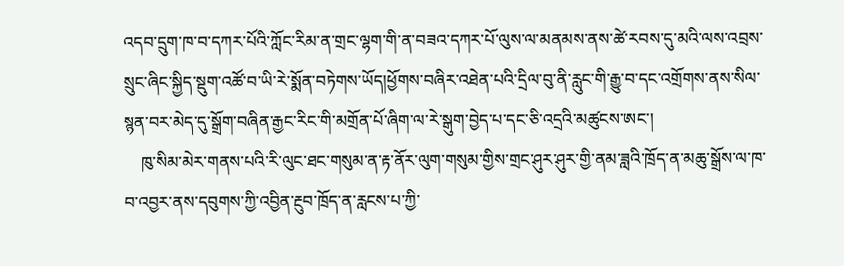འདབ་དྲུག་ཁ་བ་དཀར་པོའི་ཀློང་རིམ་ན་གྲང་ལྷག་གི་ན་བཟའ་དཀར་པོ་ལུས་ལ་མནམས་ནས་ཚེ་རབས་དུ་མའི་ལས་འབྲས་སྲུང་ཞིང་སྐྱིད་སྡུག་འཚོ་བ་ཡི་རེ་སྨོན་བཏེགས་ཡོད།ཕྱོགས་བཞིར་འཐེན་པའི་དྲིལ་བུ་ནི་རླུང་གི་རྒྱུ་བ་དང་འགྲོགས་ནས་སིལ་སྙན་བར་མེད་དུ་སྒྲོག་བཞིན་རྒྱང་རིང་གི་མགྲོན་པོ་ཞིག་ལ་རེ་སྒུག་བྱེད་པ་དང་ཅི་འདྲའི་མཚུངས་ཨང་།
    ཁུ་སིམ་མེར་གནས་པའི་རི་ལུང་ཐང་གསུམ་ན་རྟ་ནོར་ལུག་གསུམ་གྱིས་གྲང་ཤུར་ཤུར་གྱི་ནམ་ཟླའི་ཁྲོད་ན་མཆུ་སྒྲོས་ལ་ཁ་བ་འབྱར་ནས་དབུགས་ཀྱི་འབྱིན་རྔུབ་ཁྲོད་ན་རླངས་པ་ཀྱི་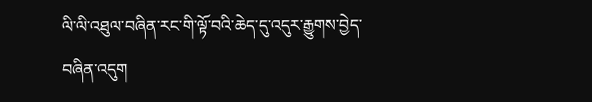ལི་ལི་འཐུལ་བཞིན་རང་གི་ལྟོ་བའི་ཆེད་དུ་འདུར་རྒྱུགས་བྱེད་བཞིན་འདུག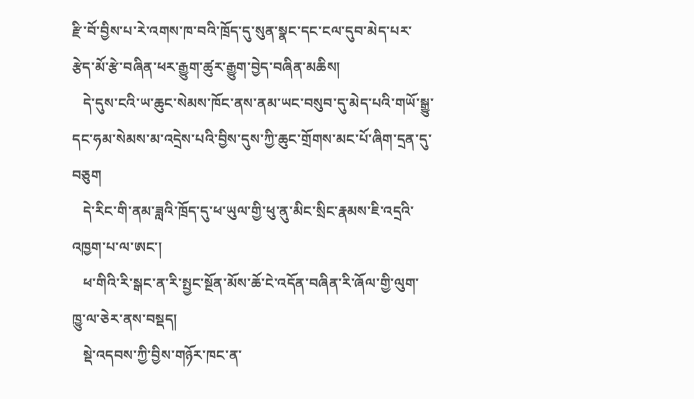རྫི་བོ་བྱིས་པ་རེ་འགས་ཁ་བའི་ཁྲོད་དུ་སུན་སྣང་དང་ངལ་དུབ་མེད་པར་རྩེད་མོ་རྩེ་བཞིན་ཕར་རྒྱུག་ཚུར་རྒྱུག་བྱེད་བཞིན་མཆིས།
   དེ་དུས་ངའི་ཡ་ཆུང་སེམས་ཁོང་ནས་ནམ་ཡང་བསུབ་དུ་མེད་པའི་གཡོ་སྒྱུ་དང་ཧམ་སེམས་མ་འདྲེས་པའི་བྱིས་དུས་ཀྱི་ཆུང་གྲོགས་མང་པོ་ཞིག་དྲན་དུ་བཅུག
   དེ་རིང་གི་ནམ་ཟླའི་ཁྲོད་དུ་ཕ་ཡུལ་གྱི་ཕུ་ནུ་མིང་སྲིང་རྣམས་ཇི་འདྲའི་འཁྱག་པ་ལ་ཨང་།
   ཕ་གིའི་རི་སྒང་ན་རི་སྤྱང་སྔོན་མོས་ཆོ་ངེ་འདོན་བཞིན་རི་ཞོལ་གྱི་ལུག་ཁྱུ་ལ་ཅེར་ནས་བསྡད།
   སྡེ་འདབས་ཀྱི་བྱིས་གཉོར་ཁང་ན་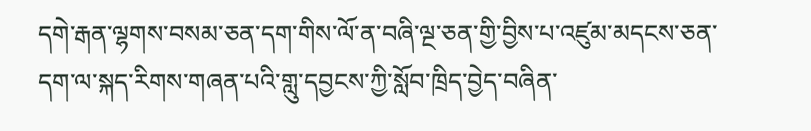དགེ་རྒན་ལྷགས་བསམ་ཅན་དག་གིས་ལོ་ན་བཞི་ལྔ་ཅན་གྱི་བྱིས་པ་འཛུམ་མདངས་ཅན་དག་ལ་སྐད་རིགས་གཞན་པའི་གླུ་དབྱངས་ཀྱི་སློབ་ཁྲིད་བྱེད་བཞིན་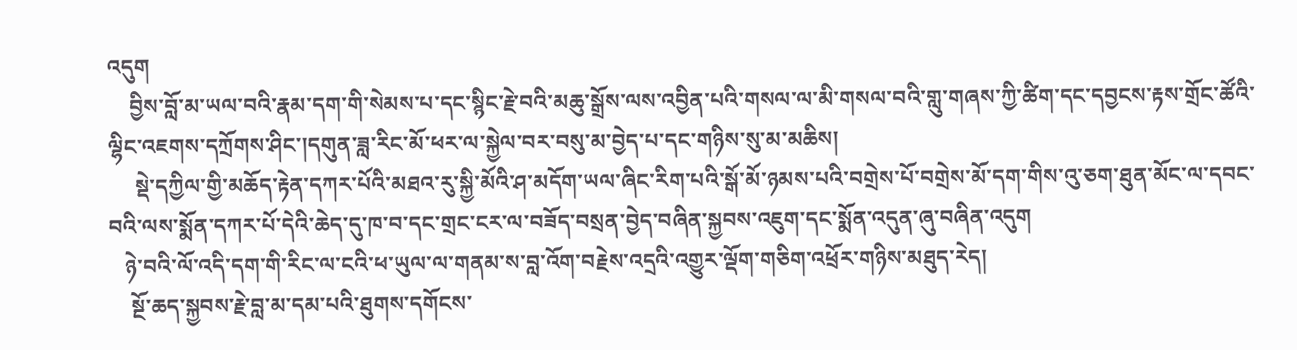འདུག
    བྱིས་བློ་མ་ཡལ་བའི་རྣམ་དག་གི་སེམས་པ་དང་སྙིང་རྗེ་བའི་མཆུ་སྒྲོས་ལས་འབྱིན་པའི་གསལ་ལ་མི་གསལ་བའི་གླུ་གཞས་ཀྱི་ཚིག་དང་དབྱངས་རྟས་གྲོང་ཚོའི་ལྷིང་འཇགས་དཀྲོགས་ཤིང་།དགུན་ཟླ་རིང་མོ་ཕར་ལ་སྐྱེལ་བར་བསུ་མ་བྱེད་པ་དང་གཉིས་སུ་མ་མཆིས།
     སྡེ་དཀྱིལ་གྱི་མཆོད་རྟེན་དཀར་པོའི་མཐའ་རུ་སྐྱི་མོའི་ཤ་མདོག་ཡལ་ཞིང་རིག་པའི་སྒོ་མོ་ཉམས་པའི་བགྲེས་པོ་བགྲེས་མོ་དག་གིས་འུ་ཅག་ཐུན་མོང་ལ་དབང་བའི་ལས་སྨོན་དཀར་པོ་དེའི་ཆེད་དུ་ཁ་བ་དང་གྲང་ངར་ལ་བཟོད་བསྲན་བྱེད་བཞིན་སྐྱབས་འཇུག་དང་སྨོན་འདུན་ཞུ་བཞིན་འདུག
   ཉེ་བའི་ལོ་འདི་དག་གི་རིང་ལ་ངའི་ཕ་ཡུལ་ལ་གནམ་ས་བླ་འོག་བརྗེས་འདྲའི་འགྱུར་ལྡོག་གཅིག་འཕྲོར་གཉིས་མཐུད་རེད།
    སྔོ་ཆད་སྐྱབས་རྗེ་བླ་མ་དམ་པའི་ཐུགས་དགོངས་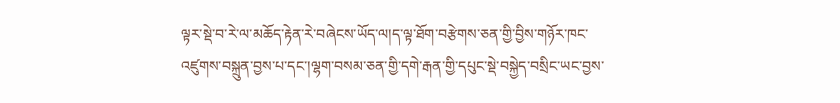ལྟར་སྡེ་བ་རེ་ལ་མཆོད་རྟེན་རེ་བཞེངས་ཡོད་ལ།ད་ལྟ་ཐོག་བརྩེགས་ཅན་གྱི་བྱིས་གཉོར་ཁང་འཛུགས་བསྐྲུན་བྱས་པ་དང་།ལྷག་བསམ་ཅན་གྱི་དགེ་རྒན་གྱི་དཔུང་སྡེ་བསྐྱེད་བསྲིང་ཡང་བྱས་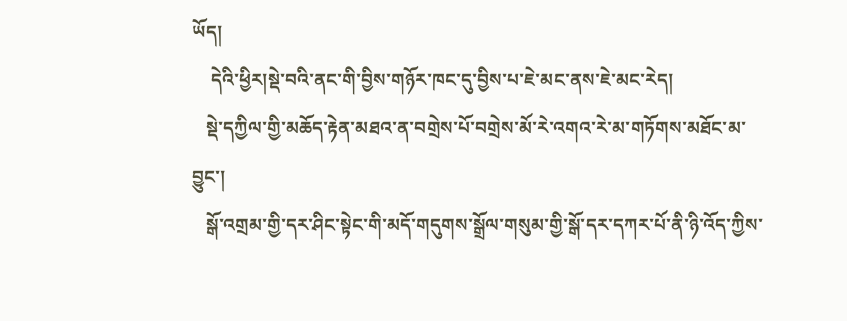ཡོད།
    དེའི་ཕྱིར།སྡེ་བའི་ནང་གི་བྱིས་གཉོར་ཁང་དུ་བྱིས་པ་ཇེ་མང་ནས་ཇེ་མང་རེད།
   སྡེ་དཀྱིལ་གྱི་མཆོད་རྟེན་མཐའ་ན་བགྲེས་པོ་བགྲེས་མོ་རེ་འགའ་རེ་མ་གཏོགས་མཐོང་མ་བྱུང་།
   སྒོ་འགྲམ་གྱི་དར་ཤིང་སྟེང་གི་མདོ་གདུགས་སྒྲོལ་གསུམ་གྱི་སྒོ་དར་དཀར་པོ་ནི་ཉི་འོད་ཀྱིས་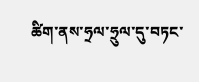ཚིག་ནས་ཧྲལ་ཧྲུལ་དུ་བཏང་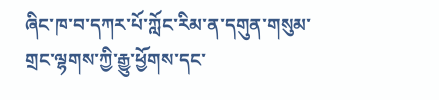ཞིང་ཁ་བ་དཀར་པོ་ཀློང་རིམ་ན་དགུན་གསུམ་གྲང་ལྷགས་ཀྱི་རྒྱུ་ཕྱོགས་དང་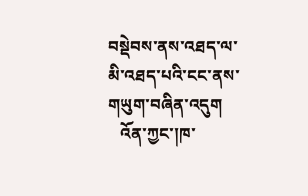བསྡེབས་ནས་འཐད་ལ་མི་འཐད་པའི་ངང་ནས་གཡུག་བཞིན་འདུག
   འོན་ཀྱང་།ཁ་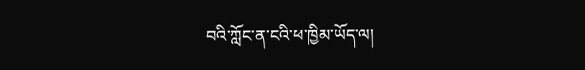བའི་ཀློང་ན་ངའི་ཕ་ཁྱིམ་ཡོད་ལ།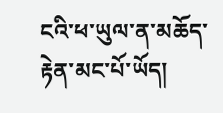ངའི་ཕ་ཡུལ་ན་མཆོད་རྟེན་མང་པོ་ཡོད།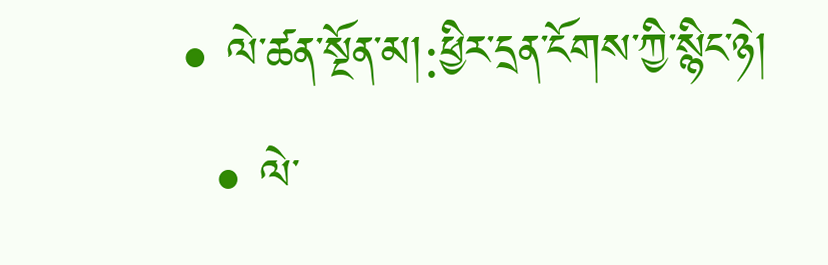• ལེ་ཚན་སྔོན་མ།:ཕྱིར་དྲན་ངོགས་ཀྱི་སྙིང་ཉེ།
  • ལེ་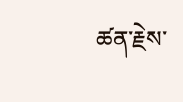ཚན་རྗེས་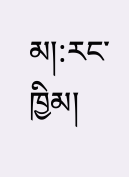མ།:རང་ཁྱིམ།